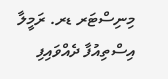މިނިސްޓަރ ޑރ. ރަމީލާ އިސްތިއުފާ ދެއްވައިފި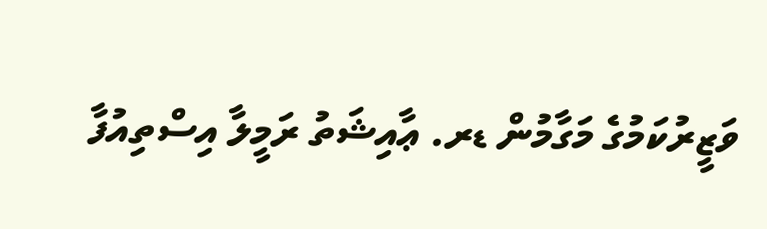ވަޒީރުކަމުގެ މަގާމުން ޑރ. ޢާއިޝަތު ރަމީލާ އިސްތިއުފާ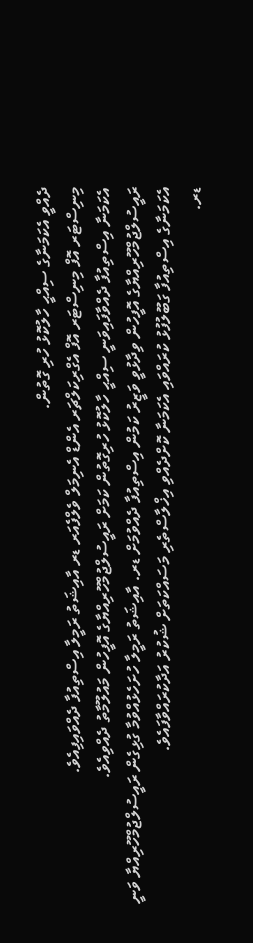ދެއްވީ އެކަމަނާގެ ސިއްޙީ ހާލުކޮޅު ހުރި ގޮތުން.
މިނިސްޓަރ އޮފް މިނިސްޓަރ އޮފް އެގްރިކަލްޗަރ އެންޑް އެނިމަލް ވެލްފެއަރ ޑރ އާއިޝަތު ރަމީލާ އިސްތިއުފާ ދެއްވައިފިއެވެ.
އެކަމަނާ އިސްތިއުފާ ދެއްވާފައިވަނީ ސިއްޙީ ހާލުކޮޅު ހުރިގޮތުން ކަމަށް ރައީސުލްޖުމްހޫރިއްޔާގެ އޮފީހުން މައުލޫމާތު ދެއްވިއެވެ.
ރައީސުލްޖުމްހޫރިއްޔާގެ އޮފީހުން ވިދާޅުވީ ވަޒީރު ކަމުން އިސްތިއުފާ ދެއްވުމަށް ޑރ. އާއިޝަތު ރަމީލާ ހުށަހެޅުއްވުމާ ގުޅިގެން ރައީސުލްޖުމްހޫރިއްޔާ ވަނީ އެކަމަނާގެ އިސްތިއުފާ ގަބޫލުފުޅު ކުރައްވައި އެކަމަނާ ކޮށްދެއްވި އިޚްލާސްތެރި މަސައްކަތަށް ޝުކުރު އަދާކުރައްވާފައެވެ.
ޑރ.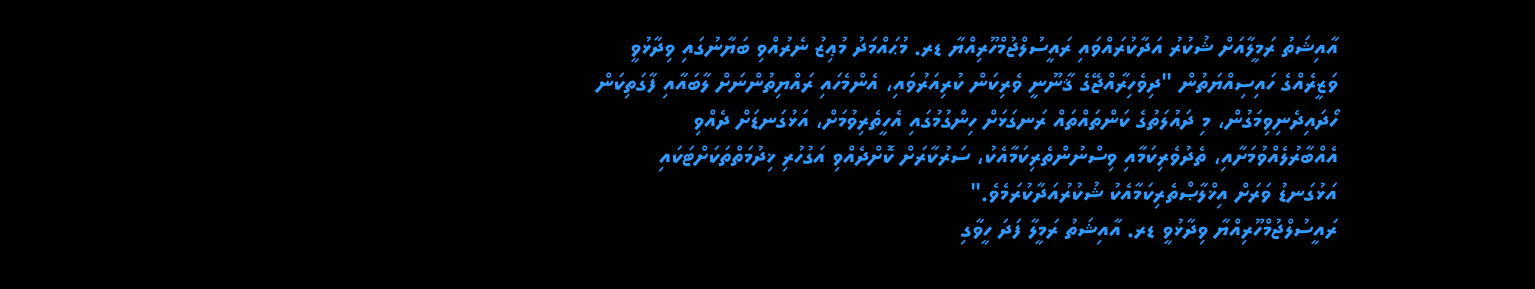އާއިޝަތު ރަމީލާއަށް ޝުކުރު އަދާކުރައްވައި ރައީސުލްޖުމްހޫރިއްޔާ ޑރ. މުޙައްމަދު މުޢިޒު ނެރުއްވި ބަޔާނުގައި ވިދާޅުވީ ވަޒީރެއްގެ ހައިސިއްޔަތުން "ދިވެހިރާއްޖޭގެ ޤާނޫނީ ވެރިކަން ކުރިއަރުވައި، އެންމެހައި ރައްޔިތުންނަށް ލާބައާއި ފާގަތިކަން ހޯދައިދެނިވިމަގުން، މި ދައުލަތުގެ ކަންތައްތައް ރަނގަޅަށް ހިންގުމުގައި އެހީތެރިވުމަށް، އަޅުގަނޑަށް ދެއްވި އެއްބާރުލެއްވުމަށާއި، ތެދުވެރިކަމާއި ވިސްނުންތެރިކަމާއެކު، ސަރުކާރަށް ކޮށްދެއްވި އަގުހުރި ޚިދުމަތްތަކަށްޓަކައި އަޅުގަނޑު ވަރަށް އިޚްލާޞްތެރިކަމާއެކު ޝުކުރުއަދާކުރަމެވެ."
ރައީސުލްޖުމްހޫރިއްޔާ ވިދާޅުވީ ޑރ. އާއިޝަތު ރަމީލާ ފަދަ ހީވާގި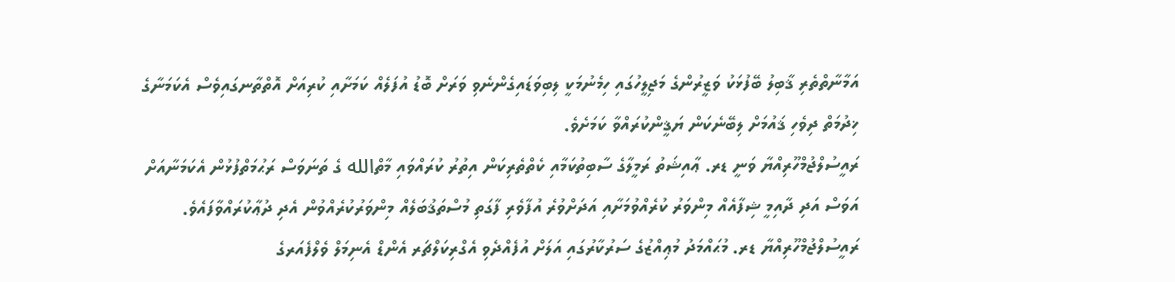އަމާނާތްތެރި ޤާބިލު ބޭފުޅަކު ވަޒީރުންގެ މަޖިލީހުގައި ހިމެނުމަކީ ލިބިވަޑައިގެންނެވި ވަރަށް ބޮޑު އުފަލެއް ކަމަށާއި ކުރިއަށް އޮތްތާނގައިވެސް އެކަމަނާގެ ޚިދުމަތް ދިވެހި ޤައުމަށް ލިބޭނެކަން ޔަޤީންކުރައްވާ ކަމަށެވެ.
ރައީސުލްޖުމްހޫރިއްޔާ ވަނީ ޑރ. ޢާއިޝަތު ރަމީލާގެ ސާބިތުކަމާއި ކެތްތެރިކަން އިތުރު ކުރައްވައި މާތްالله ގެ ތަނަވަސް ރަޙުމަތްފުޅުން އެކަމަނާއަށް އަވަސް އަދި ދާއިމީ ޝިފާއެއް މިންވަރު ކުރެއްވުމަށާއި އަދަށްވުރެ އުފާވެރި ފާގަތި މުސްތަޤުބަލެއް މިންވަރުކުރެއްވުން އެދި ދުޢާކުރައްވާފައެވެ.
ރައީސުލްޖުމްހޫރިއްޔާ ޑރ. މުޙައްމަދު މުޢިއްޒުގެ ސަރުކާރުގައި އަލަށް އުފެއްދެވި އެގްރިކަލްޗަރ އެންޑް އެނިމަލް ވެލްފެއަރގެ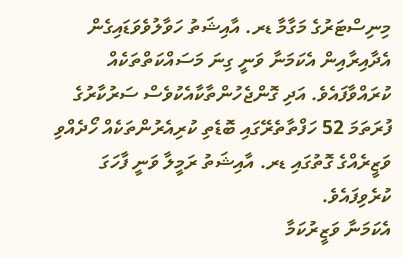މިނިސްޓަރުގެ މަގާމާ ޑރ. އާއިޝަތު ހަވާލުވެވަޑައިގެން އެދާއިރާއިން އެކަމަނާ ވަނީ ގިނަ މަސައްކަތްތަކެއް ކުރައްވާފައެވެ. އަދި ގޮންޖެހުންތާކާއެކުވެސް ސަރުކާރުގެ ފުރަތަމަ 52 ހަފްތާތެރޭގައި ބޮޑެތި ކުރިއެރުންތަކެއް ހޯދެއްވި ވަޒީރެއްގެ ގޮތުގައި ޑރ. އާއިޝަތު ރަމީލާ ވަނީ ފާހަގަ ކުރެވިފައެވެ.
އެކަމަނާ ވަޒީރުކަމާ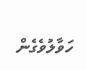ހަވާލުވެގެން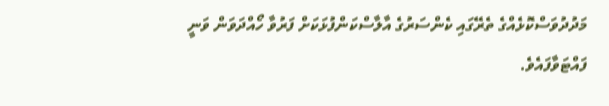މަދުދުވަސްކޮޅެއްގެ ތެރޭގައި ކެންސަރުގެ އާލާސްކަންފުޅަކަށް ފަރުވާ ހޯއްދަވަން ވަނީ ފައްޓަވާފައެވެ.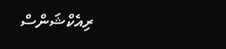ރިއެކްޝަންސް